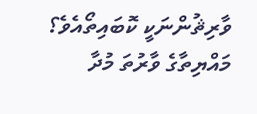ވާރިޘުންނަކީ ކޮބައިތޯއެވެ؟
މައްޔިތާގެ ވާރުތަ މުދާ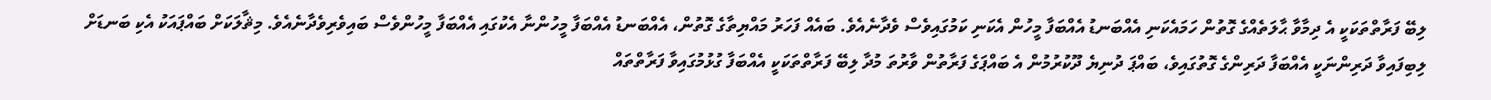ލިބޭ ފަރާތްތަކަކީ އެ ދިމާވާ ޙާލަތެއްގެ ގޮތުން ހަމައެކަނި އެއްބަނޑު އެއްބަފާ މީހުން އެކަނި ކަމުގައިވެސް ވެދާނެއެވެ. ބައެއް ފަހަރު މައްޔިތާގެ ގޮތުން، އެއްބަނޑު އެއްބަފާ މީހުންނާ އެކުގައި އެއްބަފާ މީހުންވެސް ބައިވެރިވެދާނެއެވެ. މިޘާލަކަށް ބައްޕައަކު އެކި ބަނޑަށް ލިބިފައިވާ ދަރިންނަކީ އެއްބަފާ ދަރިންގެ ގޮތުގައިވެ، ބައްޕަ ދުނިޔެ ދޫކުރުމުން އެ ބައްޕަގެ ފަރާތުން ވާރުތަ މުދާ ލިބޭ ފަރާތްތަކަކީ އެއްބަފާ ގުޅުމުގައިވާ ފަރާތްތައް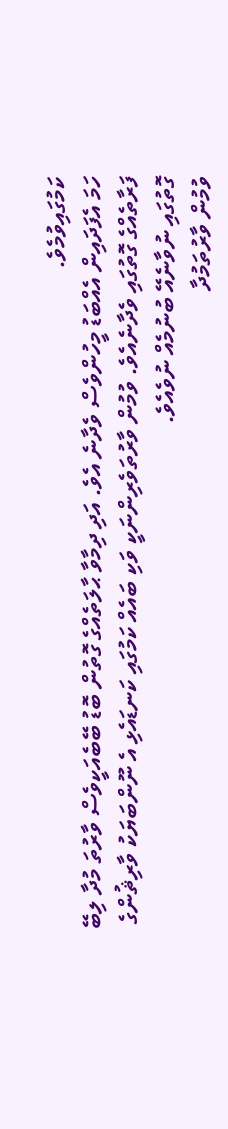ކަމުގައިވުމެވެ.
ހަމަ އެފަދައިން އެއްބަޑު މީހުންވެސް ވެދާނެ އެވެ. އަދި ދިމާވާ ޙާލަތެއްގެ ގޮތުން ބޮޑު ބޭބެއަކީވެސް ވާރުތަ މުދާ ލިބޭ ފަރާތެއްގެ ގޮތުގައި ވެދާނެއެވެ. ވުމުން ވާރުތަވެރިންނަކީ ވަކި ބައެއް ކަމުގައި ކަނޑައެޅި އެ ނޫންބަޔަކު ވާރިޘުންގެ ގޮތުގައި ނުވާނެއޭ ބުނުމެއް ނުވެއެވެ.
ވުމުން ވާރުތަމުދާ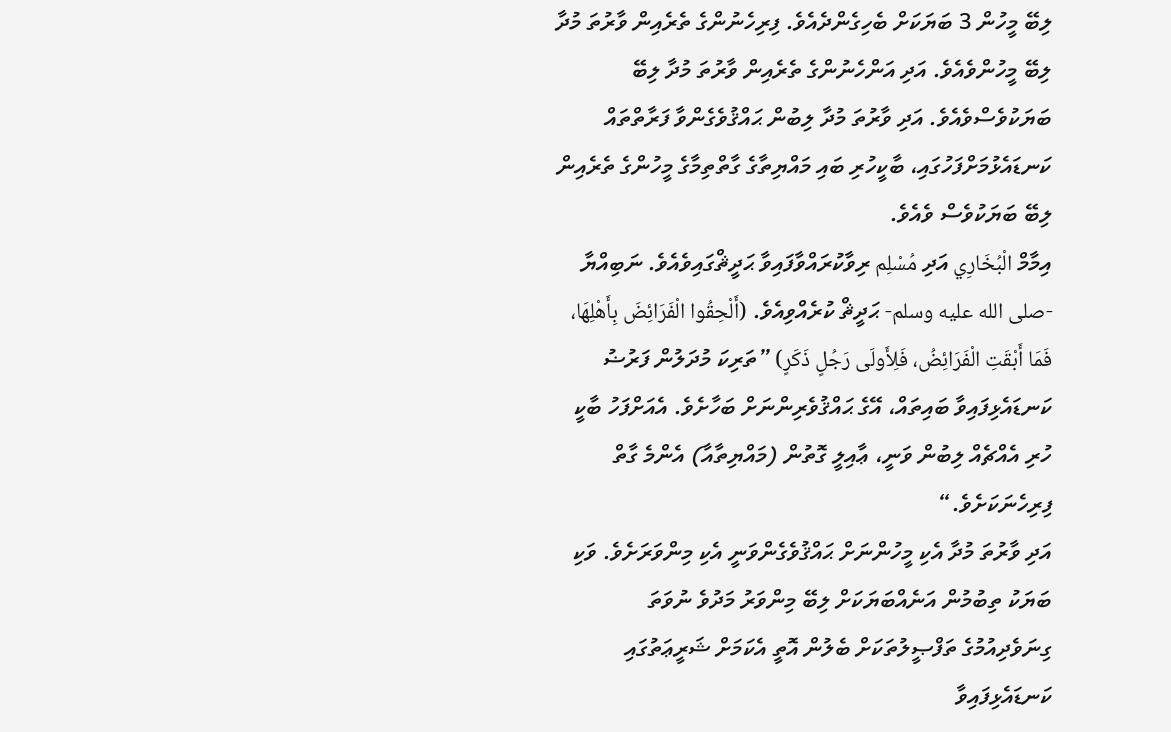ލިބޭ މީހުން 3 ބަޔަކަށް ބެހިގެންދެއެވެ. ފިރިހެނުންގެ ތެރެއިން ވާރުތަ މުދާ ލިބޭ މީހުންވެއެވެ. އަދި އަންހެނުންގެ ތެރެއިން ވާރުތަ މުދާ ލިބޭ ބަޔަކުވެސްވެއެވެ. އަދި ވާރުތަ މުދާ ލިބުން ޙައްޤުވެގެންވާ ފަރާތްތައް ކަނޑައެޅުމަށްފަހުގައި، ބާކީހުރި ބައި މައްޔިތާގެ ގާތްތިމާގެ މީހުންގެ ތެރެއިން ލިބޭ ބަޔަކުވެސް ވެއެވެ.
އިމާމް الْبُخَارِي އަދި مُسْلِم ރިވާކުރައްވާފައިވާ ޙަދީޘްގައިވެއެވެ. ނަބިއްޔާ -صلى الله عليه وسلم- ޙަދީޘް ކުރެއްވިއެވެ. (أَلْحِقُوا الْفَرَائِضَ بِأَهْلِهَا، فَمَا أَبْقَتِ الْفَرَائِضُ، فَلِأَولَى رَجُلٍ ذَكَرٍ) ”ތަރިކަ މުދަލުން ފަރުޟު ކަނޑައެޅިފައިވާ ބައިތައް، އޭގެ ޙައްޤުވެރިންނަށް ބަހާށެވެ. އެއަށްފަހު ބާކީ ހުރި އެއްޗެއް ލިބުން ވަނީ، ޢާއިލީ ގޮތުން (މައްޔިތާއާ) އެންމެ ގާތް ފިރިހެނަކަށެވެ.“
އަދި ވާރުތަ މުދާ އެކި މީހުންނަށް ޙައްޤުވެގެންވަނީ އެކި މިންވަރަށެވެ. ވަކި ބަޔަކު ތިބުމުން އަނެއްބަޔަކަށް ލިބޭ މިންވަރު މަދުވެ ނުވަތަ ގިނަވެދިއުމުގެ ތަފްޞީލުތަކަށް ބެލުން އޮތީ އެކަމަށް ޝަރީޢަތުގައި ކަނޑައެޅިފައިވާ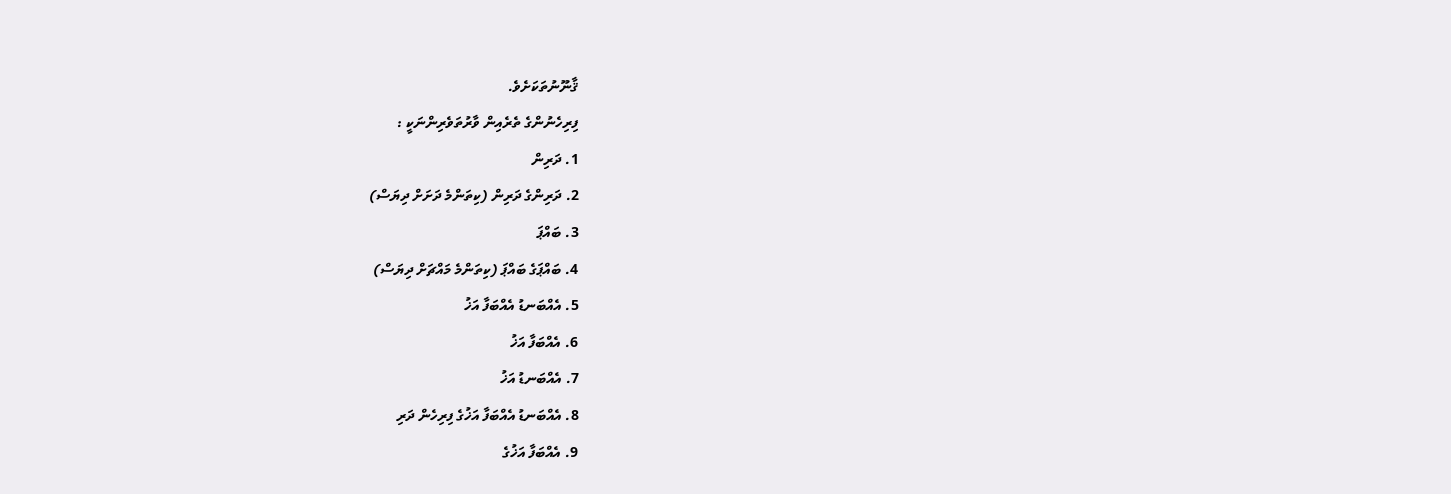ޤާނޫނުތަކަށެވެ.
ފިރިހެނުންގެ ތެރެއިން ވާރުތަވެރިންނަކީ :
1. ދަރިން
2. ދަރިންގެ ދަރިން (ކިތަންމެ ދަށަށް ދިޔަސް)
3. ބައްޕަ
4. ބައްޕަގެ ބައްޕަ (ކިތަންމެ މައްޗަށް ދިޔަސް)
5. އެއްބަނޑު އެއްބަފާ އަޚު
6. އެއްބަފާ އަޚު
7. އެއްބަނޑު އަޚު
8. އެއްބަނޑު އެއްބަފާ އަޚުގެ ފިރިހެން ދަރި
9. އެއްބަފާ އަޚުގެ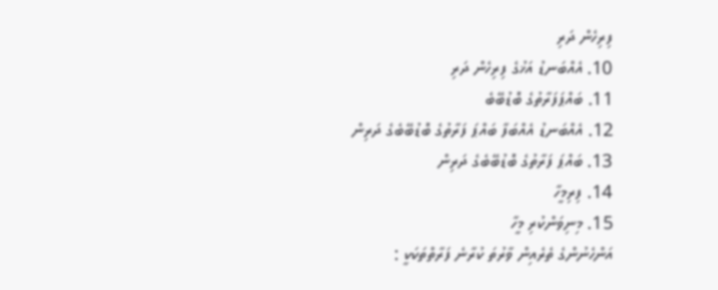ފިރިހެން ދަރި
10. އެއްބަނޑު އަޚުގެ ފިރިހެން ދަރި
11. ބައްޕަފަރާތުގެ ބޮޑުބޭބެ
12. އެއްބަނޑު އެއްބަފާ ބައްޕަ ފަރާތުގެ ބޮޑުބޭބެގެ ދަރިން
13. ބައްޕަ ފަރާތުގެ ބޮޑުބޭބެގެ ދަރިން
14. ފިރިމީހާ
15. މިނިވަންކުރި މީހާ
އަންހެނުންގެ ތެރެއިން ވާރުތަ ކުރާނެ ފަރާތްތަކަކީ :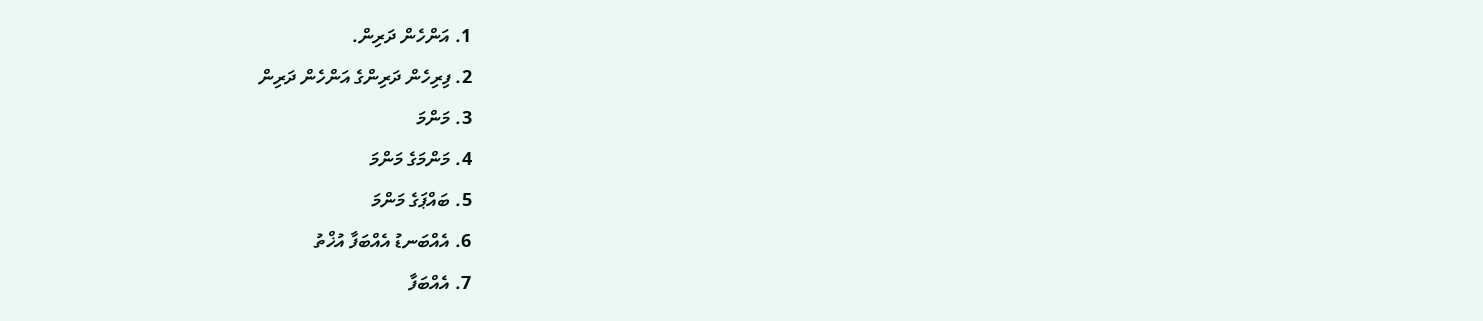1. އަންހެން ދަރިން.
2. ފިރިހެން ދަރިންގެ އަންހެން ދަރިން
3. މަންމަ
4. މަންމަގެ މަންމަ
5. ބައްޕަގެ މަންމަ
6. އެއްބަނޑު އެއްބަފާ އުޚްތު
7. އެއްބަފާ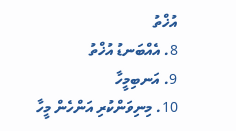އުޚްތު
8. އެއްބަނޑު އުޚްތު
9. އަނބިމީހާ
10. މިނިވަންކުރި އަންހެން މީހާ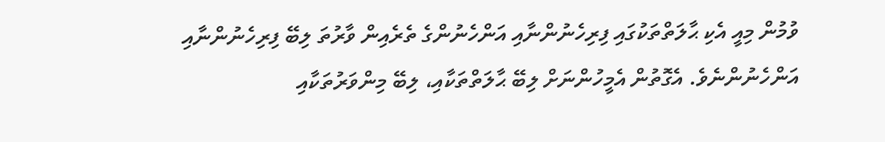ވުމުން މިއީ އެކި ޙާލަތްތަކުގައި ފިރިހެނުންނާއި އަންހެނުންގެ ތެރެއިން ވާރުތަ ލިބޭ ފިރިހެނުންނާއި އަންހެނުންނެވެ. އެގޮތުން އެމީހުންނަށް ލިބޭ ޙާލަތްތަކާއި، ލިބޭ މިންވަރުތަކާއި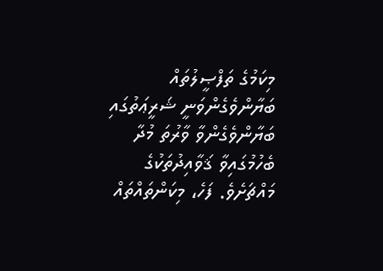މިކަމުގެ ތަފްޞީލުތައް ބަޔާންވެގެންވަނީ ޝަރީޢަތުގައި ބަޔާންވެގެންވާ ވާރުތަ މުދާ ބެހުމުގައިވާ ޤަވާއިދުތަކުގެ މައްޗަށެވެ. ފަހެ، މިކަންތައްތައް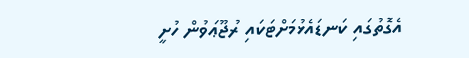އެގޮތުގައި ކަނޑައެޅުމަށްޓަކައި ރުޖޫޢަވުން ހުށީ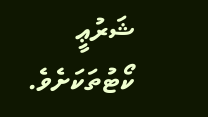ޝަރުޢީ ކޯޓުތަކަށެވެ.